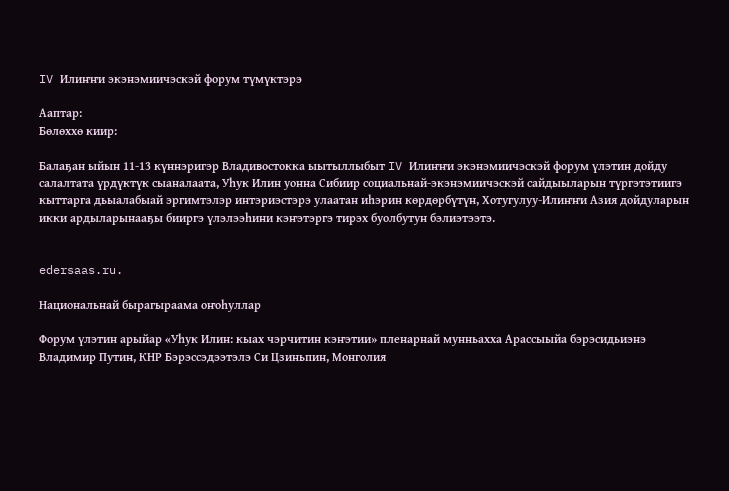IV Илиҥҥи экэнэмиичэскэй форум түмүктэрэ

Ааптар:
Бөлөххө киир:

Балаҕан ыйын 11-13 күннэригэр Владивостокка ыытыллыбыт IV Илиҥҥи экэнэмиичэскэй форум үлэтин дойду салалтата үрдүктүк сыаналаата, Уһук Илин уонна Сибиир социальнай-экэнэмиичэскэй сайдыыларын түргэтэтиигэ кыттарга дьыалабыай эргимтэлэр интэриэстэрэ улаатан иһэрин көрдөрбүтүн, Хотугулуу-Илиҥҥи Азия дойдуларын икки ардыларынааҕы бииргэ үлэлээһини кэҥэтэргэ тирэх буолбутун бэлиэтээтэ.


edersaas.ru.

Национальнай бырагыраама оҥоһуллар

Форум үлэтин арыйар «Уһук Илин: кыах чэрчитин кэҥэтии» пленарнай мунньахха Арассыыйа бэрэсидьиэнэ Владимир Путин, КНР Бэрэссэдээтэлэ Си Цзиньпин, Монголия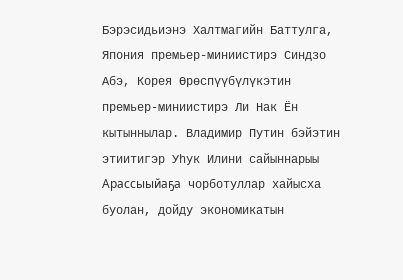Бэрэсидьиэнэ Халтмагийн Баттулга, Япония премьер-миниистирэ Синдзо Абэ, Корея Өрөспүүбүлүкэтин премьер-миниистирэ Ли Нак Ён кытыннылар. Владимир Путин бэйэтин этиитигэр Уһук Илини сайыннарыы Арассыыйаҕа чорботуллар хайысха буолан, дойду экономикатын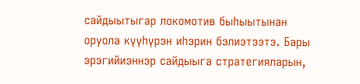сайдыытыгар локомотив быһыытынан оруола күүһүрэн иһэрин бэлиэтээтэ. Бары эрэгийиэннэр сайдыыга стратегияларын,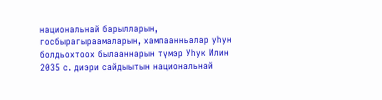национальнай барылларын, госбырагыраамаларын, хампаанньалар уһун болдьохтоох былааннарын түмэр Уһук Илин 2035 с. диэри сайдыытын национальнай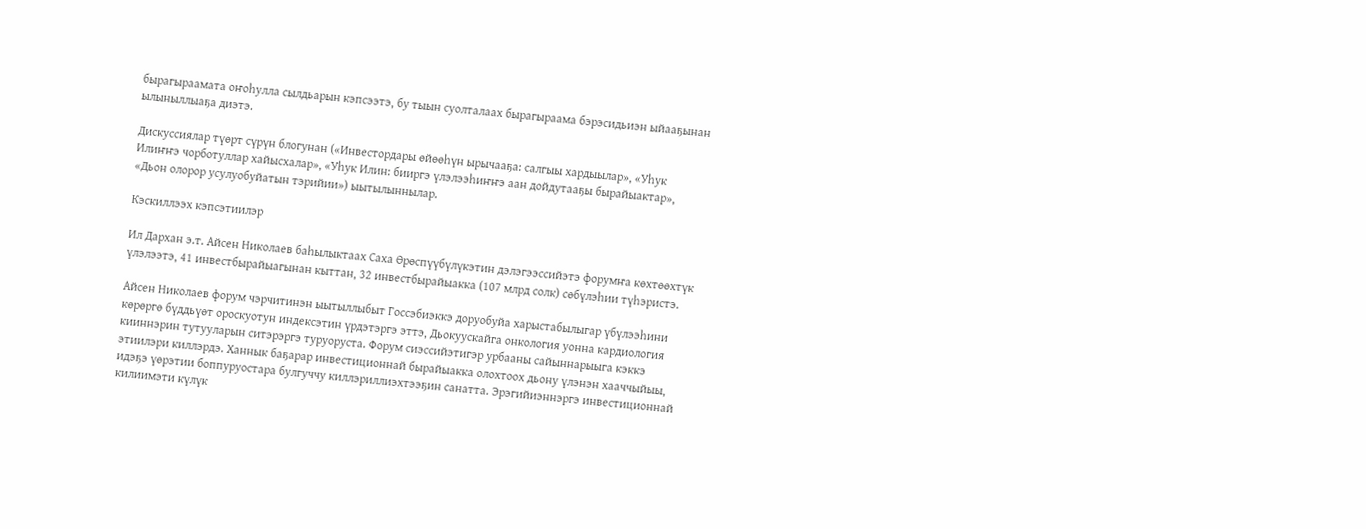бырагыраамата оҥоһулла сылдьарын кэпсээтэ, бу тыын суолталаах бырагыраама бэрэсидьиэн ыйааҕынан ылыныллыаҕа диэтэ.

Дискуссиялар түөрт сүрүн блогунан («Инвестордары өйөөһүн ырычааҕа: салгыы хардыылар», «Уһук Илиҥҥэ чорботуллар хайысхалар», «Уһук Илин: бииргэ үлэлээһиҥҥэ аан дойдутааҕы бырайыактар», «Дьон олорор усулуобуйатын тэрийии») ыытылыннылар.

Кэскиллээх кэпсэтиилэр

Ил Дархан э.т. Айсен Николаев баһылыктаах Саха Өрөспүүбүлүкэтин дэлэгээссийэтэ форумҥа көхтөөхтүк үлэлээтэ, 41 инвестбырайыагынан кыттан, 32 инвестбырайыакка (107 млрд солк) сөбүлэһии түһэристэ.

Айсен Николаев форум чэрчитинэн ыытыллыбыт Госсэбиэккэ доруобуйа харыстабылыгар үбүлээһини көрөргө бүддьүөт ороскуотун индексэтин үрдэтэргэ эттэ, Дьокуускайга онкология уонна кардиология кииннэрин тутууларын ситэрэргэ туруоруста. Форум сиэссийэтигэр урбааны сайыннарыыга кэккэ этиилэри киллэрдэ. Ханнык баҕарар инвестиционнай бырайыакка олохтоох дьону үлэнэн хааччыйыы, идэҕэ үөрэтии боппуруостара булгуччу киллэриллиэхтээҕин санатта. Эрэгийиэннэргэ инвестиционнай килиимэти күлүк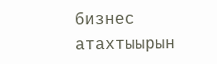бизнес атахтыырын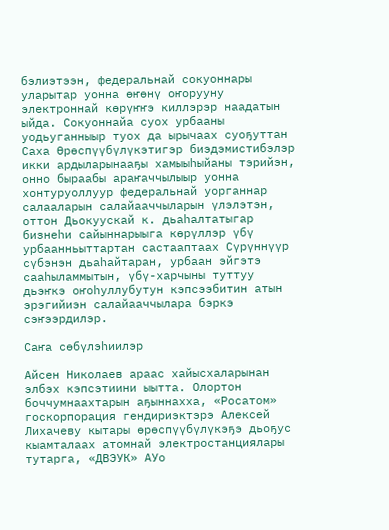бэлиэтээн, федеральнай сокуоннары уларытар уонна өҥөнү оҥорууну электроннай көрүҥҥэ киллэрэр наадатын ыйда. Сокуоннайа суох урбааны уодьуганныыр туох да ырычаах суоҕуттан Саха Өрөспүүбүлүкэтигэр биэдэмистибэлэр икки ардыларынааҕы хамыыһыйаны тэрийэн, онно быраабы араҥаччылыыр уонна хонтуруоллуур федеральнай уорганнар салааларын салайааччыларын үлэлэтэн, оттон Дьокуускай к. дьаһалтатыгар бизнеһи сайыннарыыга көрүллэр үбү урбаанньыттартан састааптаах Сүрүннүүр сүбэнэн дьаһайтаран, урбаан эйгэтэ сааһыламмытын, үбү-харчыны туттуу дьэҥкэ оҥоһуллубутун кэпсээбитин атын эрэгийиэн салайааччылара бэркэ сэҥээрдилэр.

Саҥа сөбүлэһиилэр

Айсен Николаев араас хайысхаларынан элбэх кэпсэтиини ыытта. Олортон боччумнаахтарын аҕыннахха, «Росатом» госкорпорация гендириэктэрэ Алексей Лихачеву кытары өрөспүүбүлүкэҕэ дьоҕус кыамталаах атомнай электростанциялары тутарга, «ДВЭУК» АУо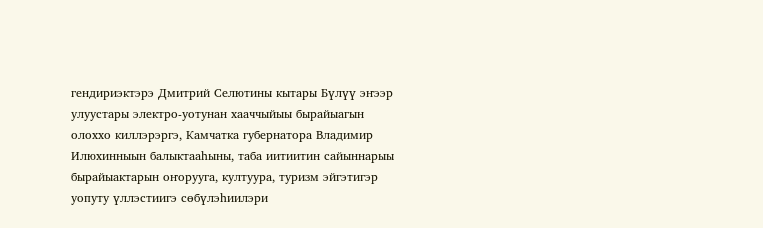гендириэктэрэ Дмитрий Селютины кытары Бүлүү эҥээр улуустары электро-уотунан хааччыйыы бырайыагын олоххо киллэрэргэ, Камчатка губернатора Владимир Илюхинныын балыктааһыны, таба иитиитин сайыннарыы бырайыактарын оҥорууга, култуура, туризм эйгэтигэр уопуту үллэстиигэ сөбүлэһиилэри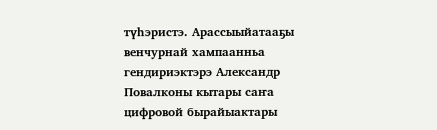түһэристэ. Арассыыйатааҕы венчурнай хампаанньа гендириэктэрэ Александр Повалконы кытары саҥа цифровой бырайыактары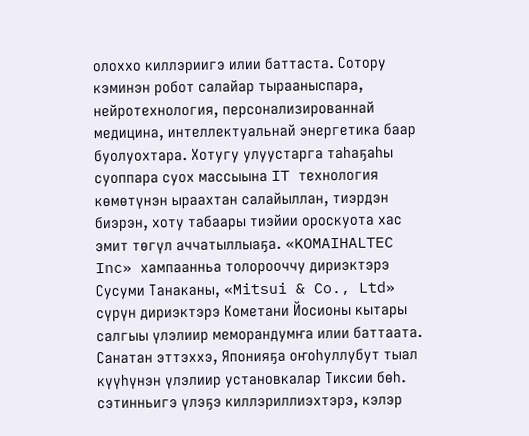олоххо киллэриигэ илии баттаста. Сотору кэминэн робот салайар тырааныспара, нейротехнология, персонализированнай медицина, интеллектуальнай энергетика баар буолуохтара. Хотугу улуустарга таһаҕаһы суоппара суох массыына IT технология көмөтүнэн ыраахтан салайыллан, тиэрдэн биэрэн, хоту табаары тиэйии ороскуота хас эмит төгүл аччатыллыаҕа. «KOMAIHALTEC Inc» хампаанньа толорооччу дириэктэрэ Сусуми Танаканы, «Mitsui & Co., Ltd» сүрүн дириэктэрэ Кометани Йосионы кытары салгыы үлэлиир меморандумҥа илии баттаата. Санатан эттэххэ, Японияҕа оҥоһуллубут тыал күүһүнэн үлэлиир установкалар Тиксии бөһ. сэтинньигэ үлэҕэ киллэриллиэхтэрэ, кэлэр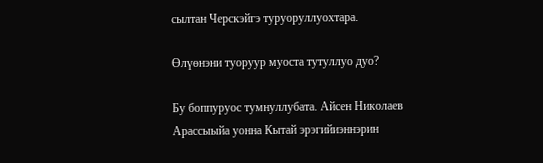сылтан Черскэйгэ туруоруллуохтара.

Өлүөнэни туоруур муоста тутуллуо дуо?

Бу боппуруос тумнуллубата. Айсен Николаев Арассыыйа уонна Кытай эрэгийиэннэрин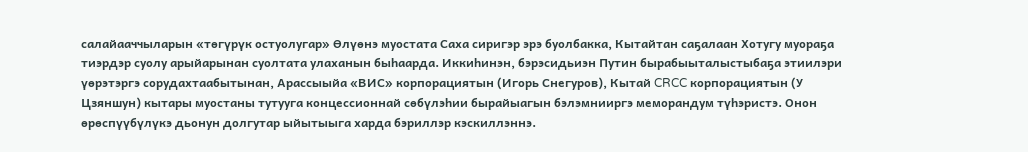салайааччыларын «төгүрүк остуолугар» Өлүөнэ муостата Саха сиригэр эрэ буолбакка, Кытайтан саҕалаан Хотугу муораҕа тиэрдэр суолу арыйарынан суолтата улаханын быһаарда. Иккиһинэн, бэрэсидьиэн Путин бырабыыталыстыбаҕа этиилэри үөрэтэргэ сорудахтаабытынан, Арассыыйа «ВИС» корпорациятын (Игорь Снегуров), Кытай CRCC корпорациятын (У Цзяншун) кытары муостаны тутууга концессионнай сөбүлэһии бырайыагын бэлэмнииргэ меморандум түһэристэ. Онон өрөспүүбүлүкэ дьонун долгутар ыйытыыга харда бэриллэр кэскиллэннэ.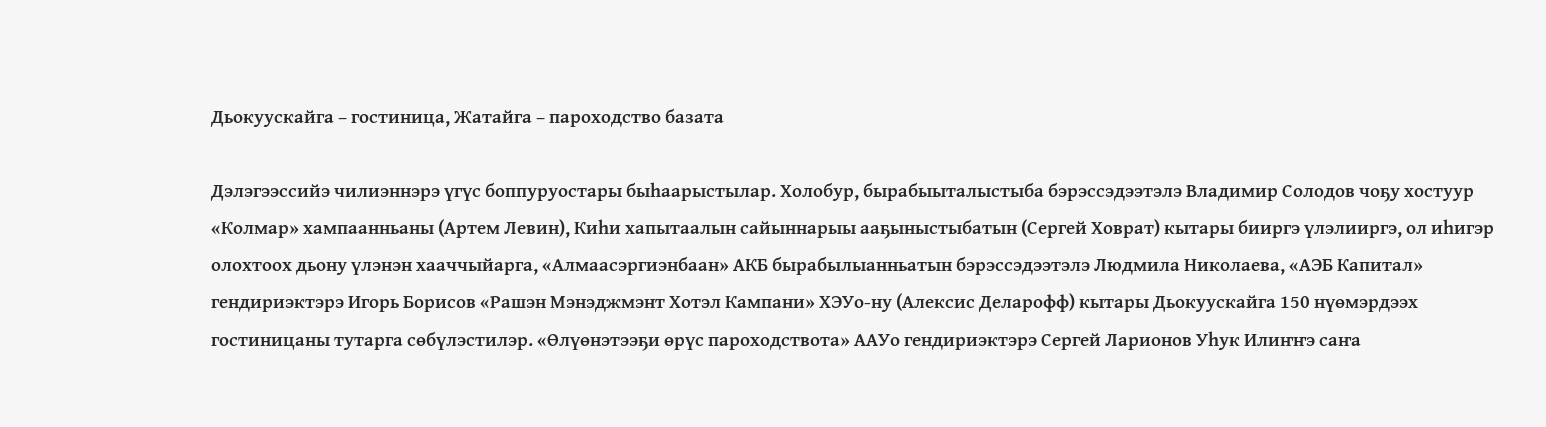Дьокуускайга – гостиница, Жатайга – пароходство базата

Дэлэгээссийэ чилиэннэрэ үгүс боппуруостары быһаарыстылар. Холобур, бырабыыталыстыба бэрэссэдээтэлэ Владимир Солодов чоҕу хостуур «Колмар» хампаанньаны (Артем Левин), Киһи хапытаалын сайыннарыы ааҕыныстыбатын (Сергей Ховрат) кытары бииргэ үлэлииргэ, ол иһигэр олохтоох дьону үлэнэн хааччыйарга, «Алмаасэргиэнбаан» АКБ бырабылыанньатын бэрэссэдээтэлэ Людмила Николаева, «АЭБ Капитал» гендириэктэрэ Игорь Борисов «Рашэн Мэнэджмэнт Хотэл Кампани» ХЭУо-ну (Алексис Деларофф) кытары Дьокуускайга 150 нүөмэрдээх гостиницаны тутарга сөбүлэстилэр. «Өлүөнэтээҕи өрүс пароходствота» ААУо гендириэктэрэ Сергей Ларионов Уһук Илиҥҥэ саҥа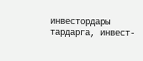инвестордары тардарга, инвест-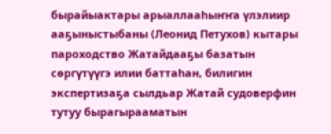бырайыактары арыаллааһыҥҥа үлэлиир ааҕыныстыбаны (Леонид Петухов) кытары пароходство Жатайдааҕы базатын сөргүтүүгэ илии баттаһан, билигин экспертизаҕа сылдьар Жатай судоверфин тутуу бырагырааматын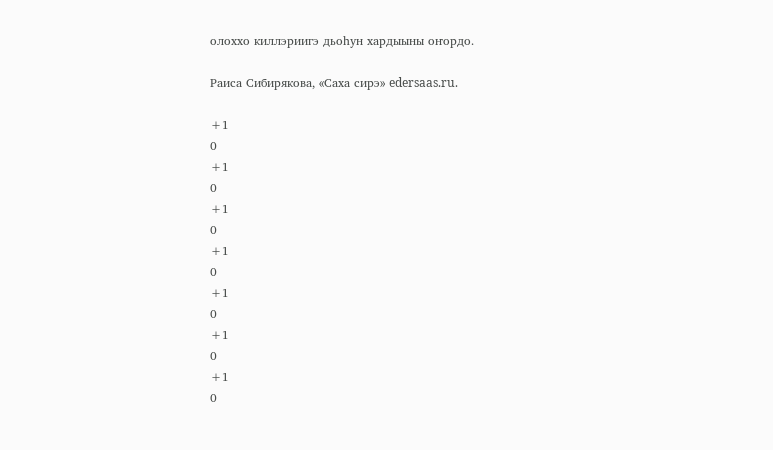олоххо киллэриигэ дьоһун хардыыны оҥордо.

Раиса Сибирякова, «Саха сирэ» edersaas.ru.

+1
0
+1
0
+1
0
+1
0
+1
0
+1
0
+1
0